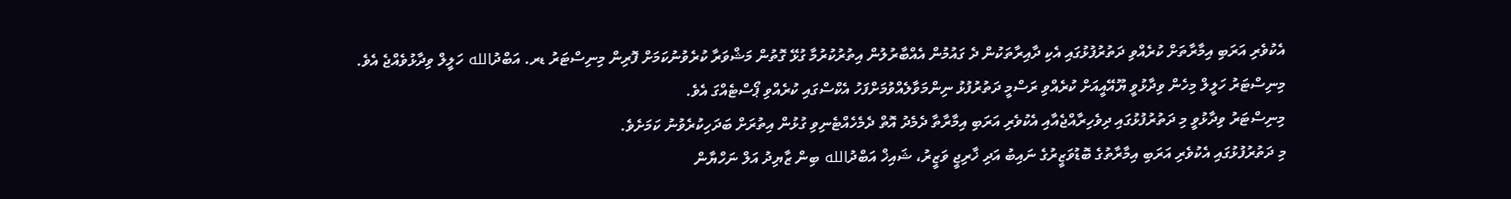އެކުވެރި އަރަބި އިމާރާތަށް ކުރެއްވި ދަތުރުފުޅުގައި އެކި ދާއިރާތަކުން ދެ ގައުމުން އެއްބާރުލުން އިތުރުކުރުމާ ގުޅޭ ގޮތުން މަޝްވަރާ ކުރެވުނުކަމަށް ފޮރިން މިނިސްޓަރު ޑރ. އަބްދުالله ހަލީލް ވިދާޅުވެއްޖެ އެވެ.
މިނިސްޓަރު ހަލީލް މިހެން ވިދާޅުވީ ޔޫއޭއީއަށް ކުރެއްވި ރަސްމީ ދަތުރުފުޅު ނިންމަވާލެއްވުމަށްފަހު އެކްސްގައި ކުރެއްވި ޕޯސްޓެއްގަ އެވެ.
މިނިސްޓަރު ވިދާޅުވީ މި ދަތުރުފުޅުގައި ދިވެހިރާއްޖެއާއި އެކުވެރި އަރަބި އިމާރާތާ ދެމެދު އޮތް ދެމެހެއްޓެނިވި ގުޅުން އިތުރަށް ބަދަހިކުރެވުނު ކަމަށެވެ.
މި ދަތުރުފުޅުގައި އެކުވެރި އަރަބި އިމާރާތުގެ ބޮޑުވަޒީރުގެ ނައިބު އަދި ޚާރިޖީ ވަޒީރު، ޝައިޚް އަބްދުالله ބިން ޒާޔިދު އަލް ނަހްޔާން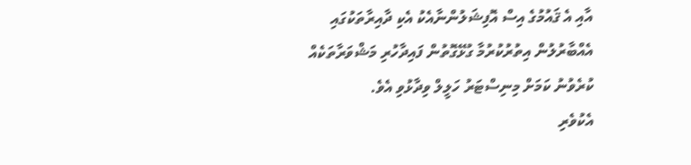އާއި އެ ޤައުމުގެ އިސް އޮފިޝަލުންނާއެކު އެކި ދާއިރާތަކުގައި އެއްބާރުލުން އިތުރުކުރުމާ ގުޅޭގޮތުން ފައިދާހުރި މަޝްވަރާތަކެއް ކުރެވުނު ކަމަށް މިނިސްޓަރު ހަލީލް ވިދާޅުވި އެވެ.
އެކުވެރި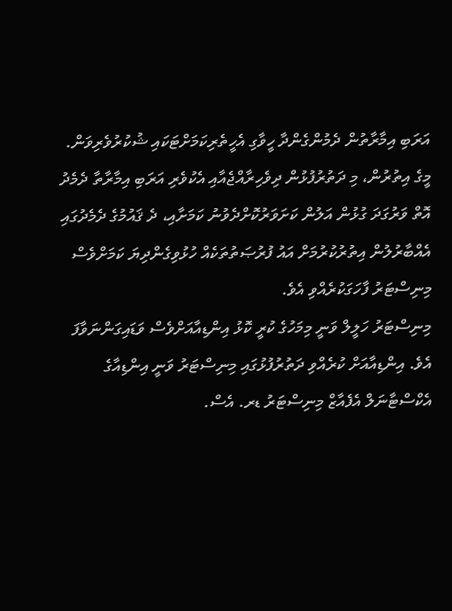އަރަބި އިމާރާތުން ދެމުންގެންދާ ހީވާގި އެހީތެރިކަމަށްޓަކައި ޝުކުރުވެރިވަން.
މީގެ އިތުރުން، މި ދަތުރުފުޅުން ދިވެހިރާއްޖެއާއި އެކުވެރި އަރަބި އިމާރާތާ ދެމެދު އޮތް ވަރުގަދަ ގުޅުން އަލުން ކަށަވަރުކޮށްދެވުނު ކަމަށާއި، ދެ ޤައުމުގެ ދެމެދުގައި އެއްބާރުލުން އިތުރުކުރުމަށް އައު ފުރުޞަތުތަކެއް ހުޅުވިގެންދިޔަ ކަމަށްވެސް މިނިސްޓަރު ފާހަގަކުރެއްވި އެވެ.
މިނިސްޓަރު ހަލީލް ވަނީ މިމަހުގެ ކުރީ ކޮޅު އިންޑިއާއަށްވެސް ވަޑައިގަންނަވާފަ އެވެ. އިންޑިއާއަށް ކުރެއްވި ދަތުރުފުޅުގައި މިނިސްޓަރު ވަނީ އިންޑިއާގެ އެކްސްޓާނަލް އެފެއާޒް މިނިސްޓަރު ޑރ. އެސް.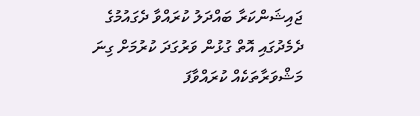ޖައިޝަންކަރާ ބައްދަލު ކުރައްވާ ދެގައުމުގެ ދެމެދުގައި އޮތް ގުޅުން ވަރުގަދަ ކުރުމަށް ގިނަ މަޝްވަރާތަކެއް ކުރައްވާފަ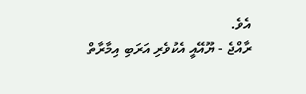އެވެ.
ރާއްޖެ - ޔޫއޭއީ އެކުވެރި އަރަބި އިމާރާތް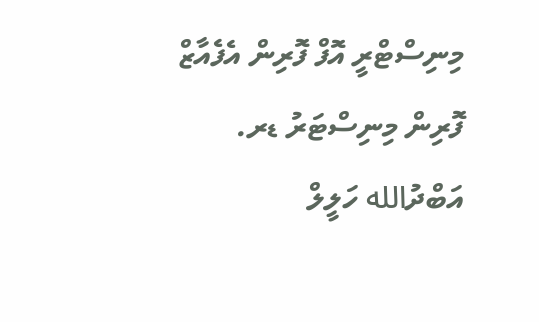މިނިސްޓްރީ އޮފް ފޮރިން އެފެއާޒް ފޮރިން މިނިސްޓަރު ޑރ. އަބްދުالله ހަލީލް